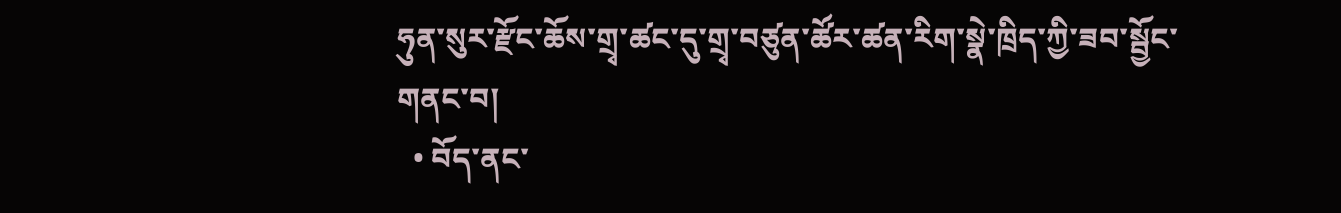ཧུན་སུར་རྫོང་ཆོས་གྲྭ་ཚང་དུ་གྲྭ་བཙུན་ཚོར་ཚན་རིག་སྣེ་ཁྲིད་ཀྱི་ཟབ་སྦྱོང་གནང་བ།
  • བོད་ནང་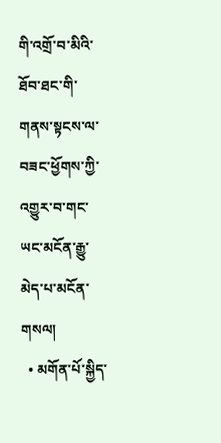གི་འགྲོ་བ་མིའི་ཐོབ་ཐང་གི་གནས་སྟངས་ལ་བཟང་ཕྱོགས་ཀྱི་འགྱུར་བ་གང་ཡང་མངོན་རྒྱུ་མེད་པ་མངོན་གསལ།
  • མགོན་པོ་སྐྱིད་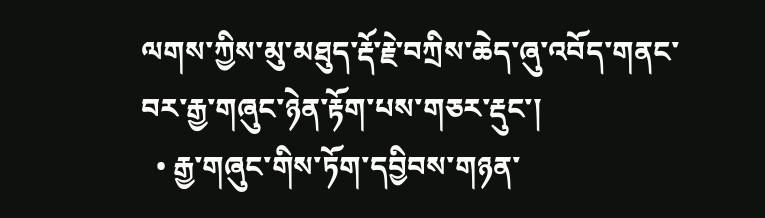ལགས་ཀྱིས་མུ་མཐུད་རྡོ་རྗེ་བཀྲིས་ཆེད་ཞུ་འབོད་གནང་བར་རྒྱ་གཞུང་ཉེན་རྟོག་པས་གཅར་རྡུང་།
  • རྒྱ་གཞུང་གིས་ཏོག་དབྱིབས་གཉན་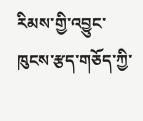རིམས་གྱི་འབྱུང་ཁུངས་རྩད་གཅོད་ཀྱི་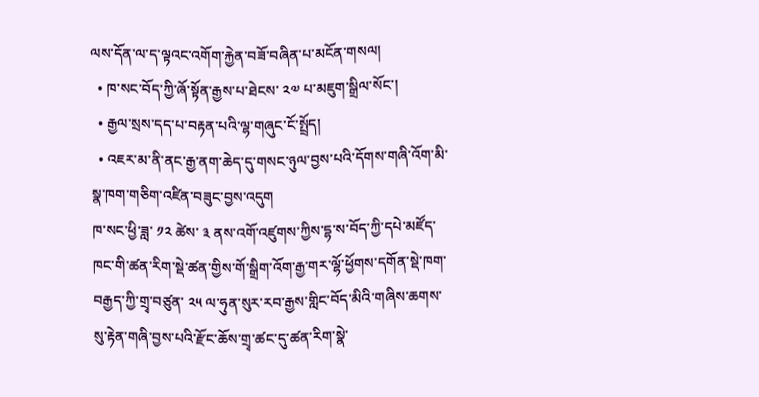ལས་དོན་ལ་ད་ལྟའང་འགོག་རྐྱེན་བཟོ་བཞིན་པ་མངོན་གསལ།
  • ཁ་སང་བོད་ཀྱི་ཞོ་སྟོན་རྒྱས་པ་ཐེངས་ ༢༧ པ་མཇུག་སྒྲིལ་སོང་།
  • རྒྱལ་སྲས་དད་པ་བརྟན་པའི་ལྷ་གཞུང་ངོ་སྤྲོད།
  • འཇར་མ་ནི་ནང་རྒྱ་ནག་ཆེད་དུ་གསང་ཉུལ་བྱས་པའི་དོགས་གཞི་འོག་མི་སྣ་ཁག་གཅིག་འཛིན་བཟུང་བྱས་འདུག
ཁ་སང་ཕྱི་ཟླ་ ༡༢ ཚེས་ ༣ ནས་འགོ་འཛུགས་ཀྱིས་དྷ་ས་བོད་ཀྱི་དཔེ་མཛོད་ཁང་གི་ཚན་རིག་སྡེ་ཚན་གྱིས་གོ་སྒྲིག་འོག་རྒྱ་གར་ལྷོ་ཕྱོགས་དགོན་སྡེ་ཁག་བརྒྱད་ཀྱི་གྲྭ་བཙུན་ ༢༥ ལ་ཧུན་སུར་རབ་རྒྱས་གླིང་བོད་མིའི་གཞིས་ཆགས་སུ་རྟེན་གཞི་བྱས་པའི་རྫོང་ཆོས་གྲྭ་ཚང་དུ་ཚན་རིག་སྣེ་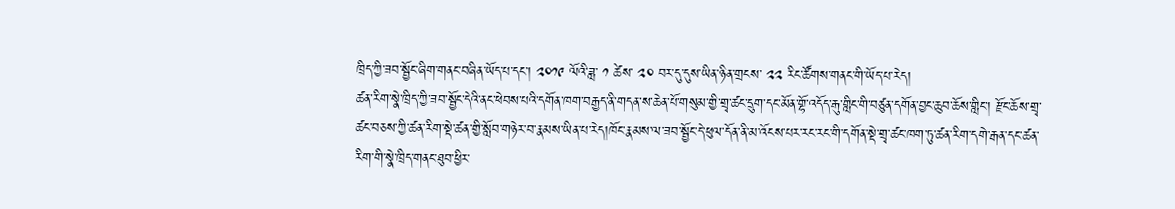ཁྲིད་ཀྱི་ཟབ་སྦྱོང་ཞིག་གནང་བཞིན་ཡོད་པ་དང་། ༢༠༡༩ ལོའི་ཟླ་ ༡ ཚེས་ ༢༠ བར་དུ་དུས་ཡིན་ཉིན་གྲངས་ ༢༢ རིང་ཚོགས་གནང་གི་ཡོད་པ་རེད།
ཚན་རིག་སྣེ་ཁྲིད་ཀྱི་ཟབ་སྦྱོང་དེའི་ནང་ཕེབས་པའི་དགོན་ཁག་བརྒྱད་ནི་གདན་ས་ཆེན་པོ་གསུམ་གྱི་གྲྭ་ཚང་དྲུག་དང་མོན་གྷོ་འདོད་རྒུ་གླིང་གི་བཙུན་དགོན་བྱང་ཆུབ་ཆོས་གླིང་། རྫོང་ཆོས་གྲྭ་ཚང་བཅས་ཀྱི་ཚན་རིག་སྡེ་ཚན་གྱི་སློབ་གཉེར་བ་རྣམས་ཡིན་པ་རེད།ཁོང་རྣམས་ལ་ཟབ་སྦྱོང་དེ་ཕུལ་དོན་ནི་མ་འོངས་པར་རང་རང་གི་དགོན་སྡེ་གྲྭ་ཚང་ཁག་ཏུ་ཚན་རིག་དགེ་རྒན་དང་ཚན་རིག་གི་སྣེ་ཁྲིད་གནང་ཐུབ་ཕྱིར་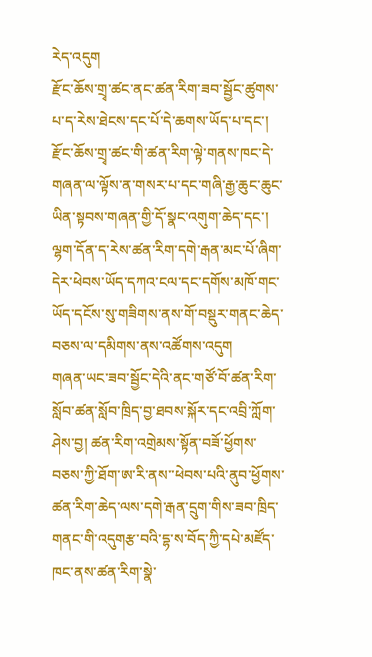རེད་འདུག
རྫོང་ཆོས་གྲྭ་ཚང་ནང་ཚན་རིག་ཟབ་སྦྱོང་ཚུགས་པ་ད་རེས་ཐེངས་དང་པོ་དེ་ཆགས་ཡོད་པ་དང་། རྫོང་ཆོས་གྲྭ་ཚང་གི་ཚན་རིག་ལྟེ་གནས་ཁང་དེ་གཞན་ལ་ལྟོས་ན་གསར་པ་དང་གཞི་རྒྱ་ཆུང་ཆུང་ཡིན་སྟབས་གཞན་གྱི་དོ་སྣང་འགུག་ཆེད་དང་། ལྷག་དོན་ད་རེས་ཚན་རིག་དགེ་རྒན་མང་པོ་ཞིག་དེར་ཕེབས་ཡོད་དཀའ་ངལ་དང་དགོས་མཁོ་གང་ཡོད་དངོས་སུ་གཟིགས་ནས་གོ་བསྡུར་གནང་ཆེད་བཅས་ལ་དམིགས་ནས་འཚོགས་འདུག
གཞན་ཡང་ཟབ་སྦྱོང་དེའི་ནང་གཙོ་བོ་ཚན་རིག་སློབ་ཚན་སློབ་ཁྲིད་བྱ་ཐབས་སྐོར་དང་འབྲི་ཀློག་ཤེས་བྱ། ཚན་རིག་འགྲེམས་སྟོན་བཟོ་ཕྱོགས་བཅས་ཀྱི་ཐོག་ཨ་རི་ནས་་ཕེབས་པའི་ནུབ་ཕྱོགས་ཚན་རིག་ཆེད་ལས་དགེ་རྒན་དྲུག་གིས་ཟབ་ཁྲིད་གནང་གི་འདུགརྩ་བའི་དྷ་ས་བོད་ཀྱི་དཔེ་མཛོད་ཁང་ནས་ཚན་རིག་སྣེ་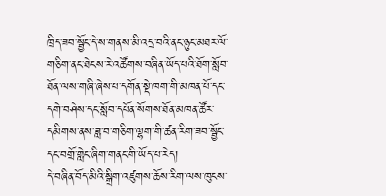ཁྲིད་ཟབ་སྦྱོང་དེ་ས་གནས་མི་འདྲ་བའི་ནང་ཉུང་མཐར་ལོ་གཅིག་ནང་ཐེངས་རེ་འཚོགས་བཞིན་ཡོད་པའི་ཐོག་སློབ་ཐོན་ལས་གཞི་ཞེས་པ་དགོན་སྡེ་ཁག་གི་མཁན་པོ་དང་དགེ་བཤེས་དང་སློབ་དཔོན་སོགས་ཐོན་མཁན་ཚོར་དམིགས་ནས་ཟླ་བ་གཅིག་ལྷག་གི་ཚན་རིག་ཟབ་སྦྱོང་དང་བགྲོ་གླེང་ཞིག་གནང་གི་ཡོད་པ་རེད།
དེ་བཞིན་བོད་མིའི་སྒྲིག་འཛུགས་ཆོས་རིག་ལས་ཁུངས་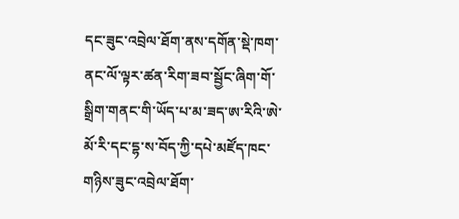དང་ཟུང་འབྲེལ་ཐོག་ནས་དགོན་སྡེ་ཁག་ནང་ལོ་ལྟར་ཚན་རིག་ཟབ་སྦྱོང་ཞིག་གོ་སྒྲིག་གནང་གི་ཡོད་པ་མ་ཟད་ཨ་རིའི་ཨེ་མོ་རི་དང་དྷ་ས་བོད་ཀྱི་དཔེ་མཛོད་ཁང་གཉིས་ཟུང་འབྲེལ་ཐོག་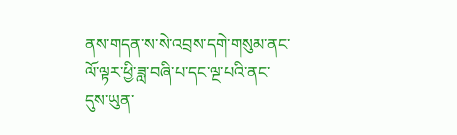ནས་གདན་ས་སེ་འབྲས་དགེ་གསུམ་ནང་ལོ་ལྟར་ཕྱི་ཟླ་བཞི་པ་དང་ལྔ་པའི་ནང་དུས་ཡུན་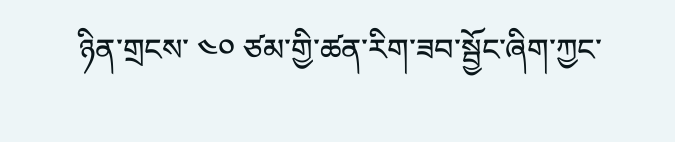ཉིན་གྲངས་ ༤༠ ཙམ་གྱི་ཚན་རིག་ཟབ་སྦྱོང་ཞིག་ཀྱང་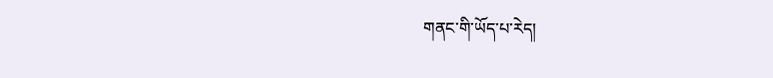གནང་གི་ཡོད་པ་རེད།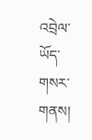འབྲེལ་ཡོད་གསར་གནས།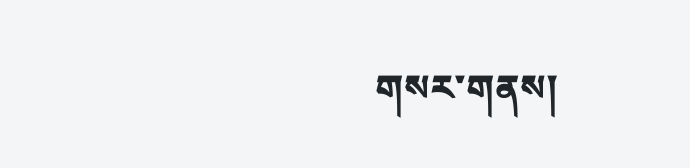གསར་གནས།